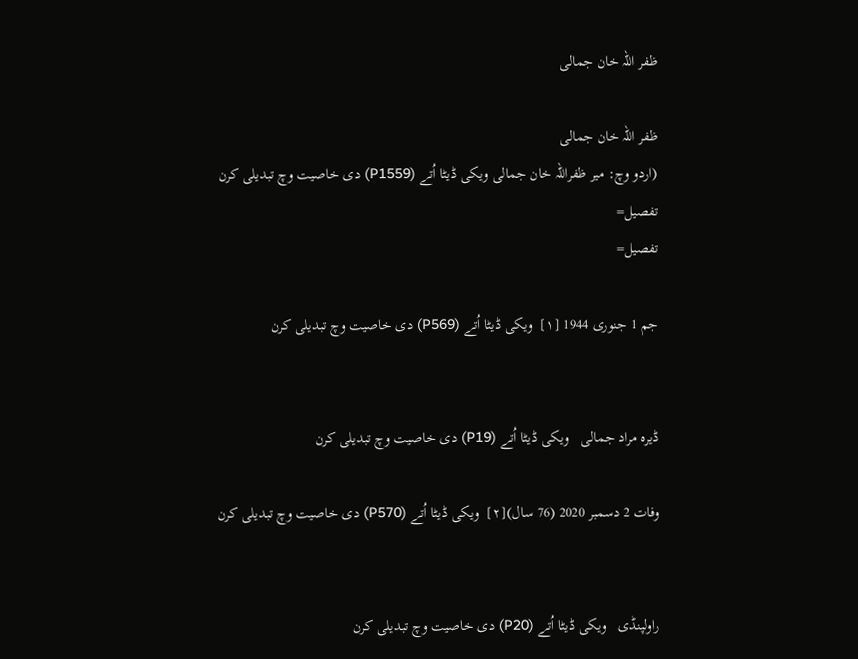ظفر اللہ خان جمالی

ظفر اللہ خان جمالی
(اردو وچ: میر ظفراللہ خان جمالی ویکی ڈیٹا اُتے (P1559) دی خاصیت وچ تبدیلی کرن
تفصیل=
تفصیل=

جم 1 جنوری 1944 [۱]  ویکی ڈیٹا اُتے (P569) دی خاصیت وچ تبدیلی کرن


ڈیرہ مراد جمالی   ویکی ڈیٹا اُتے (P19) دی خاصیت وچ تبدیلی کرن

وفات 2 دسمبر 2020 (76 سال)[۲]  ویکی ڈیٹا اُتے (P570) دی خاصیت وچ تبدیلی کرن


راولپنڈی   ویکی ڈیٹا اُتے (P20) دی خاصیت وچ تبدیلی کرن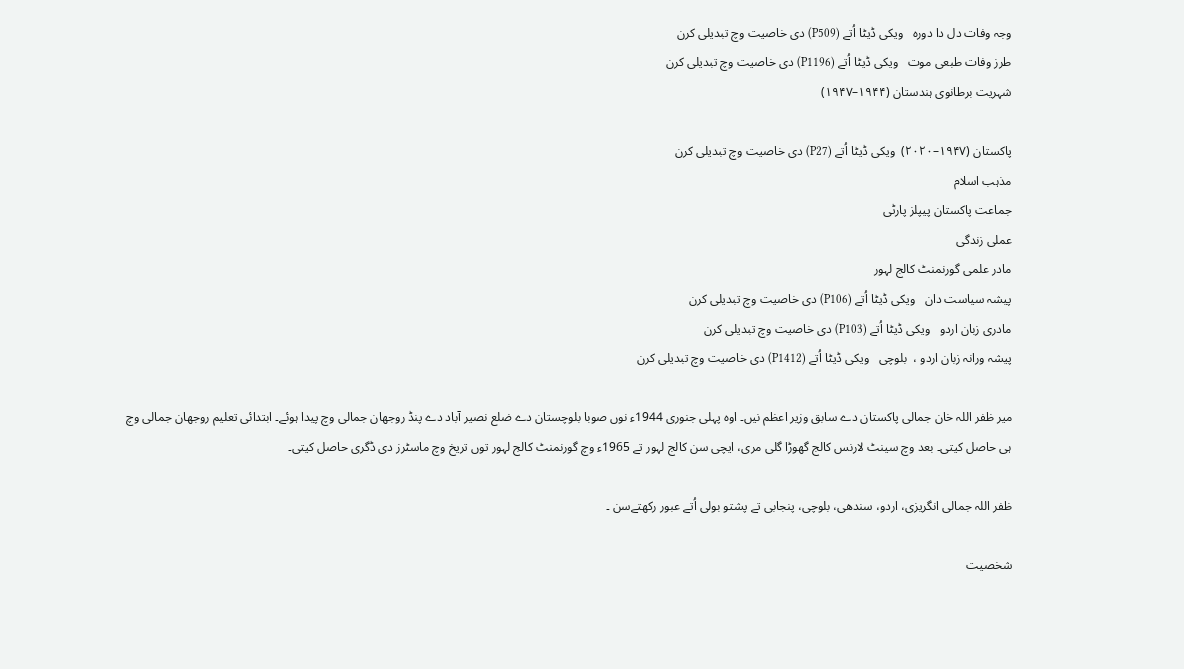وجہ وفات دل دا دورہ   ویکی ڈیٹا اُتے (P509) دی خاصیت وچ تبدیلی کرن
طرز وفات طبعی موت   ویکی ڈیٹا اُتے (P1196) دی خاصیت وچ تبدیلی کرن
شہریت برطانوی ہندستان (۱۹۴۴–۱۹۴۷)

پاکستان (۱۹۴۷–۲۰۲۰)  ویکی ڈیٹا اُتے (P27) دی خاصیت وچ تبدیلی کرن
مذہب اسلام
جماعت پاکستان پیپلز پارٹی
عملی زندگی
مادر علمی گورنمنٹ کالج لہور
پیشہ سیاست دان   ویکی ڈیٹا اُتے (P106) دی خاصیت وچ تبدیلی کرن
مادری زبان اردو   ویکی ڈیٹا اُتے (P103) دی خاصیت وچ تبدیلی کرن
پیشہ ورانہ زبان اردو ،  بلوچی   ویکی ڈیٹا اُتے (P1412) دی خاصیت وچ تبدیلی کرن

میر ظفر اللہ خان جمالی پاکستان دے سابق وزیر اعظم نيں۔ اوہ پہلی جنوری 1944ء نوں صوبا بلوچستان دے ضلع نصیر آباد دے پنڈ روجھان جمالی وچ پیدا ہوئے۔ ابتدائی تعلیم روجھان جمالی وچ ہی حاصل کيتی۔ بعد وچ سینٹ لارنس کالج گھوڑا گلی مری، ایچی سن کالج لہور تے 1965ء وچ گورنمنٹ کالج لہور توں تریخ وچ ماسٹرز دی ڈگری حاصل کيتی۔

ظفر اللہ جمالی انگریزی، اردو، سندھی، بلوچی، پنجابی تے پشتو بولی اُتے عبور رکھتےسن ۔

شخصیت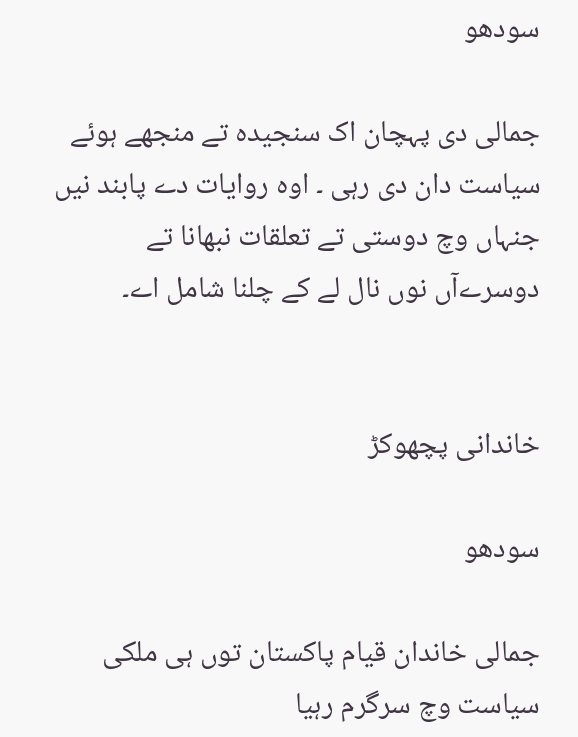سودھو

جمالی دی پہچان اک سنجیدہ تے منجھے ہوئے سیاست دان دی رہی ۔ اوہ روایات دے پابند نيں جنہاں وچ دوستی تے تعلقات نبھانا تے دوسرےآں نوں نال لے کے چلنا شامل اے۔


خاندانی پچھوکڑ

سودھو

جمالی خاندان قیام پاکستان توں ہی ملکی سیاست وچ سرگرم رہیا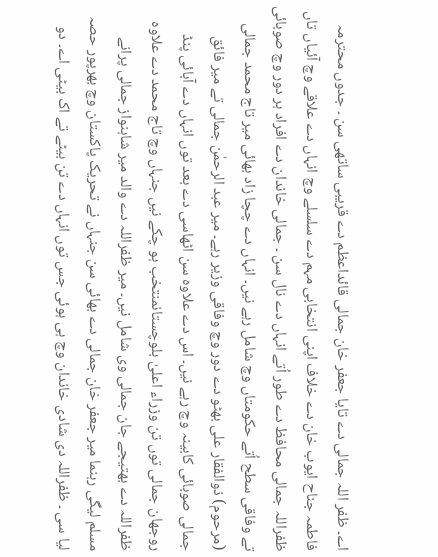اے۔ ظفر اللہ جمالی دے تایا جعفر خان جمالی قائداعظم دے قریبی ساتھی سن ۔ جدوں محترمہ فاطمہ جناح ایوب خان دے خلاف اپنی انتخابی مہم دے سلسلے وچ انہاں دے علاقے وچ آئیاں تاں ظفراللہ جمالی محافظ دے طور اُتے انہاں دے نال سن ۔ جمالی خاندان دے افراد ہر دور وچ صوبائی تے وفاقی سطح اُتے حکومتاں وچ شامل رہے نيں۔ انہاں دے چچا زاد بھائی میر تاج محمد جمالی (مرحوم) ذوالفقار علی بھٹو دے دور وچ وفاقی وزیر رہے۔ میر عبد الرحمٰن جمالی تے میر فائق جمالی صوبائی کابینہ وچ رہے نيں۔ اس دے علاوہ سن اٹھاسی دے بعد توں انہاں دے آبائی پنڈ روجھان جمالی توں تن وزراء اعلیٰ بلوچستانمنتخب ہو چکے نيں جنہاں وچ تاج محمد دے علاوہ ظفراللہ دے بھتیجے جان جمالی وی شامل نيں۔ میر ظفراللہ دے والد میر شاہنواز جمالی پرانے مسلم لیگی رہنما میر جعفر خان جمالی دے بھائی سن جنہاں نے تحریک پاکستان وچ بھرپور حصہ لیا سی ۔ ظفراللہ دی شادی خاندان وچ ہی ہوئی جس توں انہاں دے تن بیٹے تے اک بیٹی اے۔ دو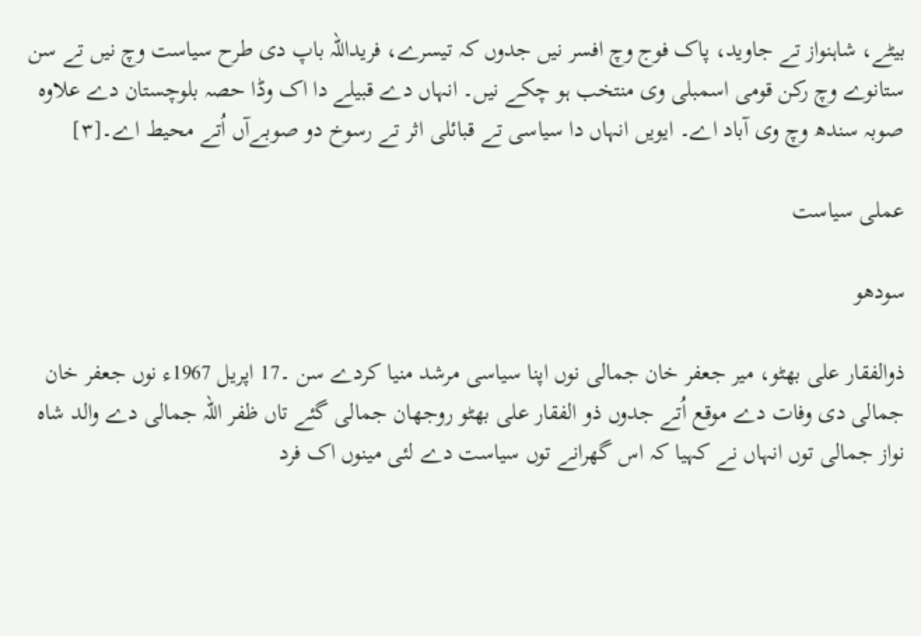بیٹے، شاہنواز تے جاوید، پاک فوج وچ افسر نيں جدوں کہ تیسرے، فریداللہ باپ دی طرح سیاست وچ نيں تے سن ستانوے وچ رکن قومی اسمبلی وی منتخب ہو چکے نيں۔ انہاں دے قبیلے دا اک وڈا حصہ بلوچستان دے علاوہ صوبہ سندھ وچ وی آباد اے۔ ایويں انہاں دا سیاسی تے قبائلی اثر تے رسوخ دو صوبےآں اُتے محیط اے۔[۳]

عملی سیاست

سودھو

ذوالفقار علی بھٹو، میر جعفر خان جمالی نوں اپنا سیاسی مرشد منیا کردے سن ۔17 اپریل 1967ء نوں جعفر خان جمالی دی وفات دے موقع اُتے جدوں ذو الفقار علی بھٹو روجھان جمالی گئے تاں ظفر اللہ جمالی دے والد شاہ نواز جمالی توں انہاں نے کہیا کہ اس گھرانے توں سیاست دے لئی مینوں اک فرد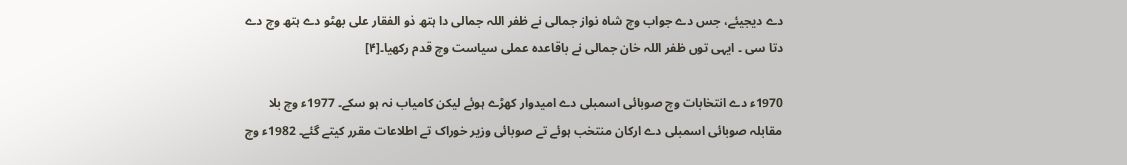دے دیجیئے، جس دے جواب وچ شاہ نواز جمالی نے ظفر اللہ جمالی دا ہتھ ذو الفقار علی بھٹو دے ہتھ وچ دے دتا سی ۔ ایہی توں ظفر اللہ خان جمالی نے باقاعدہ عملی سیاست وچ قدم رکھیا۔[۴]

1970ء دے انتخابات وچ صوبائی اسمبلی دے امیدوار کھڑے ہوئے لیکن کامیاب نہ ہو سکے۔ 1977ء وچ بلا مقابلہ صوبائی اسمبلی دے ارکان منتخب ہوئے تے صوبائی وزیر خوراک تے اطلاعات مقرر کیتے گئے۔ 1982ء وچ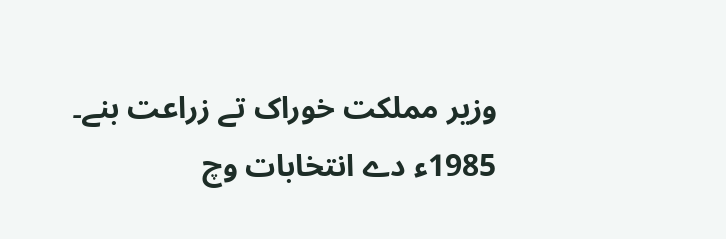وزیر مملکت خوراک تے زراعت بنے۔ 1985ء دے انتخابات وچ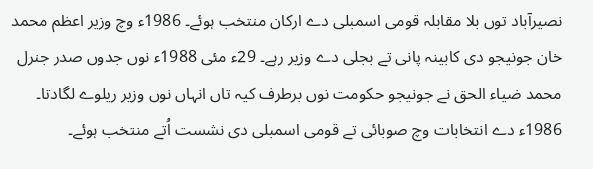نصیرآباد توں بلا مقابلہ قومی اسمبلی دے ارکان منتخب ہوئے۔ 1986ء وچ وزیر اعظم محمد خان جونیجو دی کابینہ پانی تے بجلی دے وزیر رہے۔ 29ء مئی 1988ء نوں جدوں صدر جنرل محمد ضیاء الحق نے جونیجو حکومت نوں برطرف کیہ تاں انہاں نوں وزیر ریلوے لگادتا۔ 1986ء دے انتخابات وچ صوبائی تے قومی اسمبلی دی نشست اُتے منتخب ہوئے۔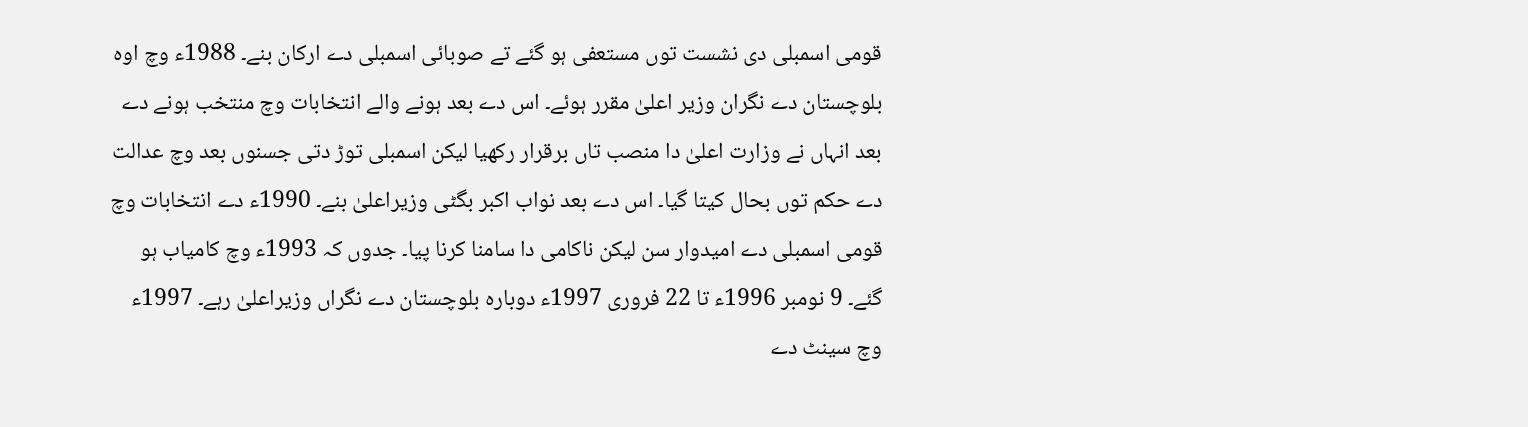قومی اسمبلی دی نشست توں مستعفی ہو گئے تے صوبائی اسمبلی دے ارکان بنے۔ 1988ء وچ اوہ بلوچستان دے نگران وزیر اعلیٰ مقرر ہوئے۔ اس دے بعد ہونے والے انتخابات وچ منتخب ہونے دے بعد انہاں نے وزارت اعلیٰ دا منصب تاں برقرار رکھیا لیکن اسمبلی توڑ دتی جسنوں بعد وچ عدالت دے حکم توں بحال کیتا گیا۔ اس دے بعد نواب اکبر بگٹی وزیراعلیٰ بنے۔ 1990ء دے انتخابات وچ قومی اسمبلی دے امیدوار سن لیکن ناکامی دا سامنا کرنا پيا۔ جدوں کہ 1993ء وچ کامیاب ہو گئے۔ 9 نومبر 1996ء تا 22 فروری 1997ء دوبارہ بلوچستان دے نگراں وزیراعلیٰ رہے۔ 1997ء وچ سینٹ دے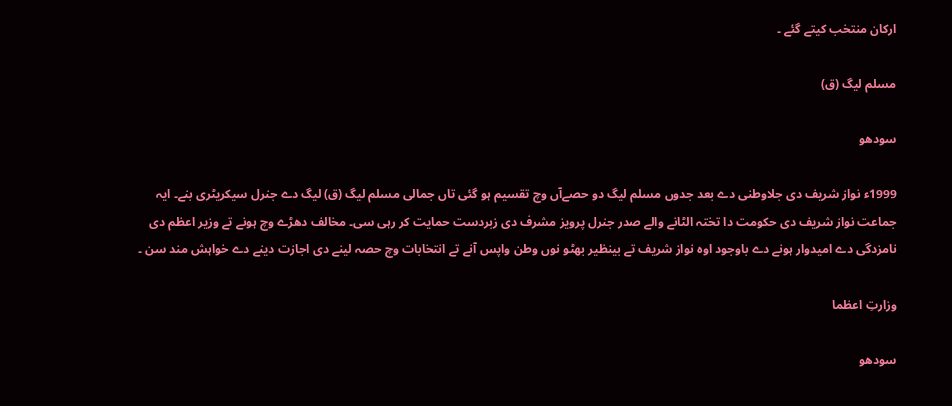ارکان منتخب کیتے گئے ۔

مسلم لیگ (ق)

سودھو

1999ء نواز شریف دی جلاوطنی دے بعد جدوں مسلم لیگ دو حصےآں وچ تقسیم ہو گئی تاں جمالی مسلم لیگ (ق) لیگ دے جنرل سیکریٹری بنے۔ ایہ جماعت نواز شریف دی حکومت دا تختہ الٹانے والے صدر جنرل پرویز مشرف دی زبردست حمایت کر رہی سی۔ مخالف دھڑے وچ ہونے تے وزیر اعظم دی نامزدگی دے امیدوار ہونے دے باوجود اوہ نواز شریف تے بینظیر بھٹو نوں وطن واپس آنے تے انتخابات وچ حصہ لینے دی اجازت دینے دے خواہش مند سن ۔

وزارتِ اعظما

سودھو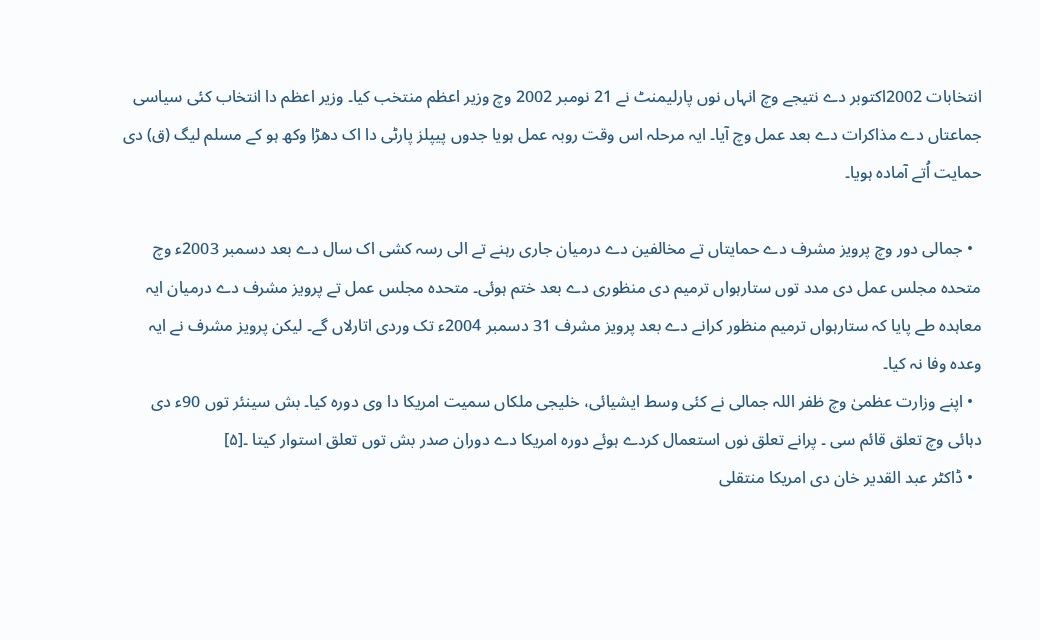انتخابات 2002اکتوبر دے نتیجے وچ انہاں نوں پارلیمنٹ نے 21 نومبر 2002 وچ وزیر اعظم منتخب کیا۔ وزیر اعظم دا انتخاب کئی سیاسی جماعتاں دے مذاکرات دے بعد عمل وچ آیا۔ ایہ مرحلہ اس وقت روبہ عمل ہويا جدوں پیپلز پارٹی دا اک دھڑا وکھ ہو کے مسلم لیگ (ق) دی حمایت اُتے آمادہ ہويا۔

  • جمالی دور وچ پرویز مشرف دے حمایتاں تے مخالفین دے درمیان جاری رہنے تے الی رسہ کشی اک سال دے بعد دسمبر 2003ء وچ متحدہ مجلس عمل دی مدد توں ستارہواں ترمیم دی منظوری دے بعد ختم ہوئی۔ متحدہ مجلس عمل تے پرویز مشرف دے درمیان ایہ معاہدہ طے پایا کہ ستارہواں ترمیم منظور کرانے دے بعد پرویز مشرف 31 دسمبر 2004ء تک وردی اتارلاں گے۔ لیکن پرویز مشرف نے ایہ وعدہ وفا نہ کیا۔
  • اپنے وزارت عظمیٰ وچ ظفر اللہ جمالی نے کئی وسط ایشیائی، خلیجی ملکاں سمیت امریکا دا وی دورہ کیا۔ بش سینئر توں 90ء دی دہائی وچ تعلق قائم سی ۔ پرانے تعلق نوں استعمال کردے ہوئے دورہ امریکا دے دوران صدر بش توں تعلق استوار کیتا ۔[۵]
  • ڈاکٹر عبد القدیر خان دی امریکا منتقلی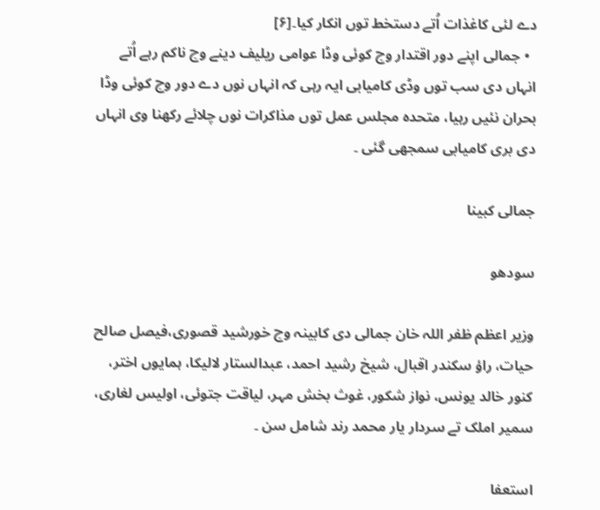دے لئی کاغذات اُتے دستخط توں انکار کیا۔[۶]
  • جمالی اپنے دور اقتدار وچ کوئی وڈا عوامی ریلیف دینے وچ ناکم رہے اُتے انہاں دی سب توں وڈی کامیابی ایہ رہی کہ انہاں نوں دے دور وچ کوئی وڈا بحران نئيں رہیا، متحدہ مجلس عمل توں مذاکرات نوں چلائے رکھنا وی انہاں دی بری کامیابی سمجھی گئی ۔

جمالی کبینا

سودھو

وزیر اعظم ظفر اللہ خان جمالی دی کابینہ وچ خورشید قصوری،فیصل صالح حیات، راؤ سکندر اقبال، شیخ رشید احمد، عبدالستار لالیکا، ہمایوں اختر، کنور خالد یونس، نواز شکور، غوث بخش مہر، لیاقت جتوئی، اولیس لغاری، سمیر املک تے سردار یار محمد رند شامل سن ۔

استعفا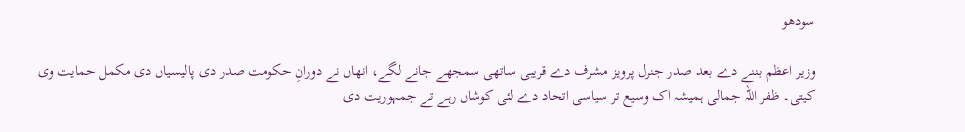سودھو

وزیر اعظم بننے دے بعد صدر جنرل پرویز مشرف دے قریبی ساتھی سمجھے جانے لگے، انھاں نے دورانِ حکومت صدر دی پالیسیاں دی مکمل حمایت وی کيتی۔ ظفر اللہ جمالی ہمیشہ اک وسیع تر سیاسی اتحاد دے لئی کوشاں رہے تے جمہوریت دی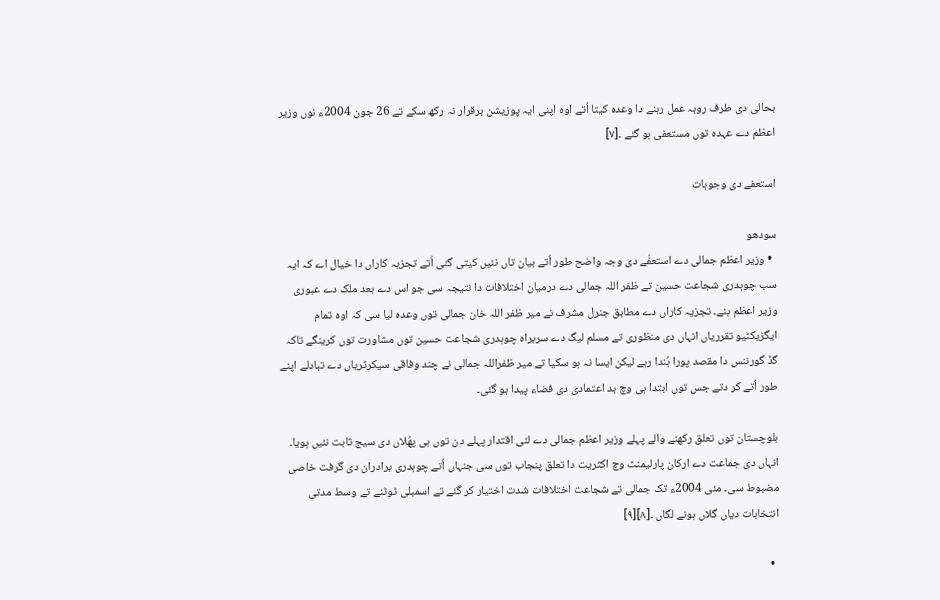بحالی دی طرف روبہ عمل رہنے دا وعدہ کیتا اُتے اوہ اپنی ایہ پوزیشن برقرار نہ رکھ سکے تے 26 جون 2004ء نوں وزیر اعظم دے عہدہ توں مستعفی ہو گئے ۔[۷]

استعفے دی وجوہات

سودھو
  • وزیر اعظم جمالی دے استعفٰے دی وجہ واضح طور اُتے بیان تاں نئيں کيتی گئی اُتے تجزیہ کاراں دا خیال اے کہ ایہ سب چوہدری شجاعت حسین تے ظفر اللہ جمالی دے درمیان اختلافات دا نتیجہ سی جو اس دے بعد ملک دے عبوری وزیر اعظم بنے۔ تجزیہ کاراں دے مطابق جنرل مشرف نے میر ظفر اللہ خان جمالی توں وعدہ لیا سی کہ اوہ تمام ایگزیکٹیو تقرریاں انہاں دی منظوری تے مسلم لیگ دے سربراہ چوہدری شجاعت حسین توں مشاورت توں کرینگے تاکہ گڈ گورننس دا مقصد پورا ہُندا رہے لیکن ایسا نہ ہو سکیا تے میر ظفراللہ جمالی نے چند وفاقی سیکرٹریاں دے تبادلے اپنے طور اُتے کر دتے جس توں ابتدا ہی وچ بد اعتمادی دی فضاء پیدا ہو گئی۔

بلوچستان توں تعلق رکھنے والے پہلے وزیر اعظم جمالی دے لئی اقتدار پہلے دن توں ہی پھُلاں دی سیج ثابت نئيں ہويا۔ انہاں دی جماعت دے ارکان پارلیمنٹ وچ اکثریت دا تعلق پنجاب توں سی جنہاں اُتے چوہدری برادران دی گرفت خاصی مضبوط سی۔ مئی 2004ء تک جمالی تے شجاعت اختلافات شدت اختیار کر گئے تے اسمبلی ٹوٹنے تے وسط مدتی انتخابات دیاں گلاں ہونے لگاں ۔[۸][۹]

  •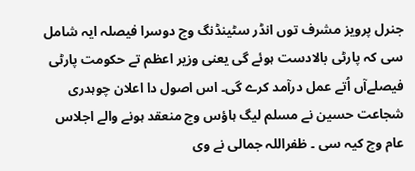جنرل پرویز مشرف توں انڈر سٹینڈنگ وچ دوسرا فیصلہ ایہ شامل سی کہ پارٹی بالادست ہوئے گی یعنی وزیر اعظم تے حکومت پارٹی فیصلےآں اُتے عمل درآمد کرے گی۔ اس اصول دا اعلان چوہدری شجاعت حسین نے مسلم لیگ ہاؤس وچ منعقد ہونے والے اجلاس عام وچ کیہ سی ۔ ظفراللہ جمالی نے وی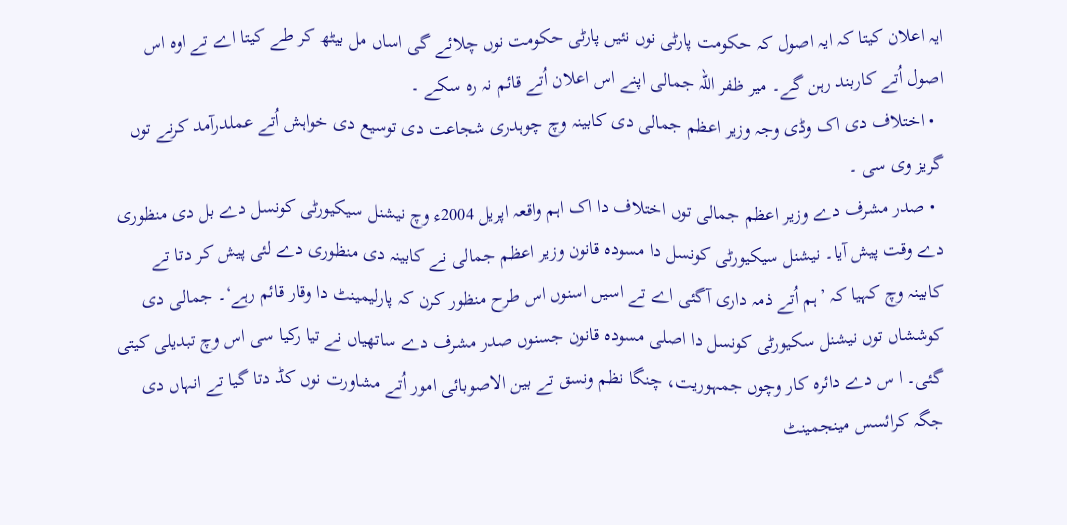ایہ اعلان کیتا کہ ایہ اصول کہ حکومت پارٹی نوں نئيں پارٹی حکومت نوں چلائے گی اساں مل بیٹھ کر طے کیتا اے تے اوہ اس اصول اُتے کاربند رہن گے۔ میر ظفر اللہ جمالی اپنے اس اعلان اُتے قائم نہ رہ سکے ۔
  • اختلاف دی اک وڈی وجہ وزیر اعظم جمالی دی کابینہ وچ چوہدری شجاعت دی توسیع دی خواہش اُتے عملدرآمد کرنے توں گریز وی سی ۔
  • صدر مشرف دے وزیر اعظم جمالی توں اختلاف دا اک اہم واقعہ اپریل 2004ء وچ نیشنل سیکیورٹی کونسل دے بل دی منظوری دے وقت پیش آیا۔ نیشنل سیکیورٹی کونسل دا مسودہ قانون وزیر اعظم جمالی نے کابینہ دی منظوری دے لئی پیش کر دتا تے کابینہ وچ کہیا کہ ’ہم اُتے ذمہ داری آگئی اے تے اسيں اسنوں اس طرح منظور کرن کہ پارلیمینٹ دا وقار قائم رہے‘۔ جمالی دی کوششاں توں نیشنل سکیورٹی کونسل دا اصلی مسودہ قانون جسنوں صدر مشرف دے ساتھیاں نے تیا رکیا سی اس وچ تبدیلی کيتی گئی۔ ا س دے دائرہ کار وچوں جمہوریت، چنگا نظم ونسق تے بین الاصوبائی امور اُتے مشاورت نوں کڈ دتا گیا تے انہاں دی جگہ کرائسس مینجمینٹ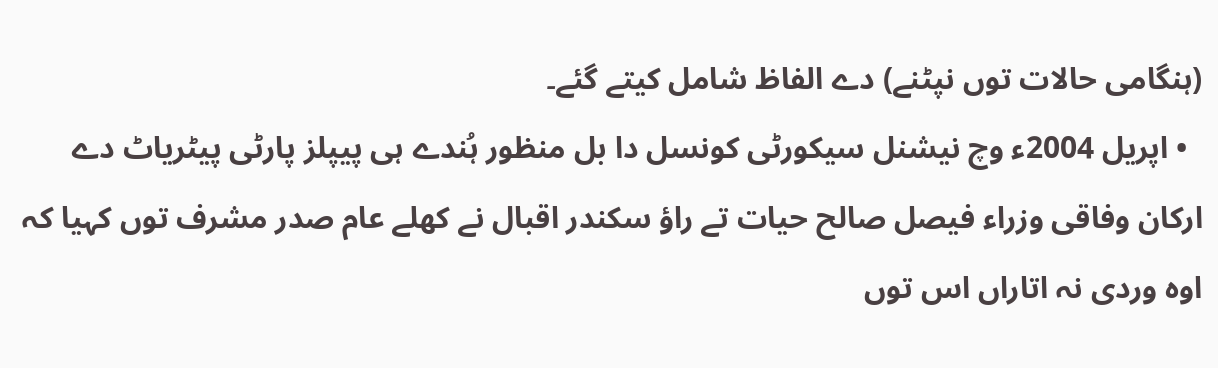(ہنگامی حالات توں نپٹنے) دے الفاظ شامل کیتے گئے۔
  • اپریل 2004ء وچ نیشنل سیکورٹی کونسل دا بل منظور ہُندے ہی پیپلز پارٹی پیٹریاٹ دے ارکان وفاقی وزراء فیصل صالح حیات تے راؤ سکندر اقبال نے کھلے عام صدر مشرف توں کہیا کہ اوہ وردی نہ اتاراں اس توں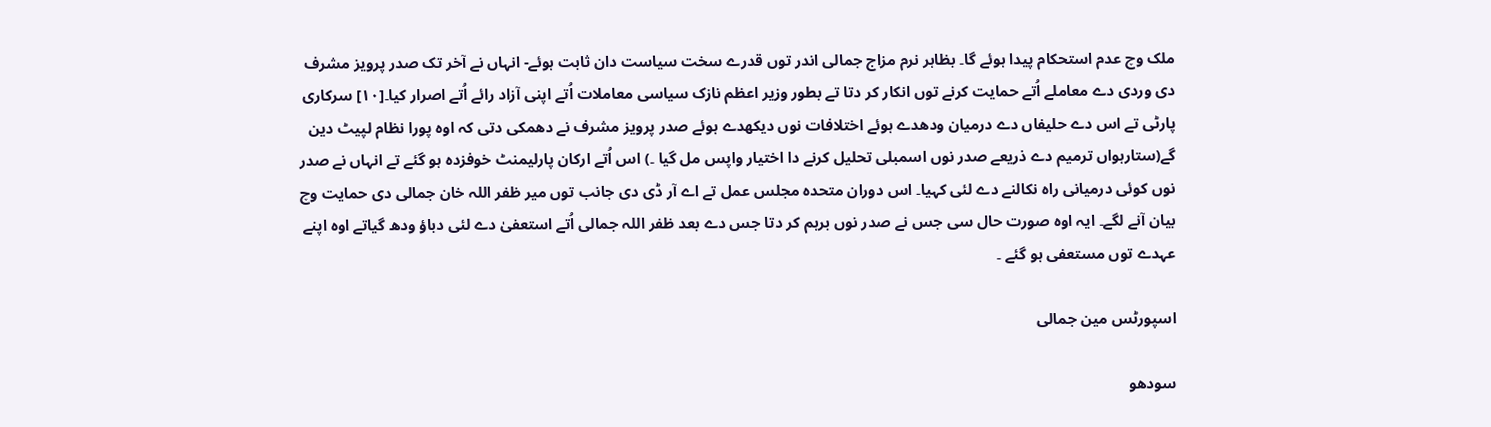ملک وچ عدم استحکام پیدا ہوئے گا۔ بظاہر نرم مزاج جمالی اندر توں قدرے سخت سیاست دان ثابت ہوئے- انہاں نے آخر تک صدر پرویز مشرف دی وردی دے معاملے اُتے حمایت کرنے توں انکار کر دتا تے بطور وزیر اعظم نازک سیاسی معاملات اُتے اپنی آزاد رائے اُتے اصرار کیا۔[۱۰] سرکاری پارٹی تے اس دے حلیفاں دے درمیان ودھدے ہوئے اختلافات نوں دیکھدے ہوئے صدر پرویز مشرف نے دھمکی دتی کہ اوہ پورا نظام لپیٹ دین گے(ستارہواں ترمیم دے ذریعے صدر نوں اسمبلی تحلیل کرنے دا اختیار واپس مل گیا ۔) اس اُتے ارکان پارلیمنٹ خوفزدہ ہو گئے تے انہاں نے صدر نوں کوئی درمیانی راہ نکالنے دے لئی کہیا۔ اس دوران متحدہ مجلس عمل تے اے آر ڈی دی جانب توں میر ظفر اللہ خان جمالی دی حمایت وچ بیان آنے لگے۔ ایہ اوہ صورت حال سی جس نے صدر نوں برہم کر دتا جس دے بعد ظفر اللہ جمالی اُتے استعفیٰ دے لئی دباؤ ودھ گیاتے اوہ اپنے عہدے توں مستعفی ہو گئے ۔

اسپورٹس مین جمالی

سودھو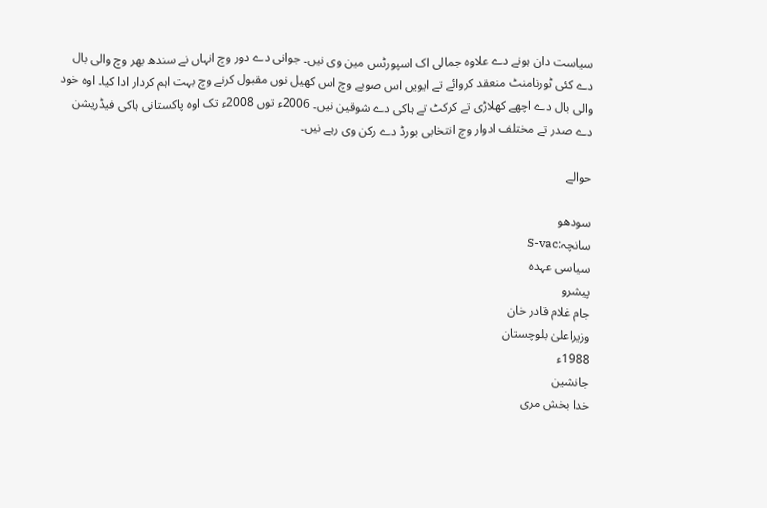سیاست دان ہونے دے علاوہ جمالی اک اسپورٹس مین وی نيں۔ جوانی دے دور وچ انہاں نے سندھ بھر وچ والی بال دے کئی ٹورنامنٹ منعقد کروائے تے ایويں اس صوبے وچ اس کھیل نوں مقبول کرنے وچ بہت اہم کردار ادا کیا۔ اوہ خود والی بال دے اچھے کھلاڑی تے کرکٹ تے ہاکی دے شوقین نيں۔ 2006ء توں 2008ء تک اوہ پاکستانی ہاکی فیڈریشن دے صدر تے مختلف ادوار وچ انتخابی بورڈ دے رکن وی رہے نيں۔

حوالے

سودھو
سانچہ:S-vac
سیاسی عہدہ
پیشرو
جام غلام قادر خان
وزیراعلیٰ بلوچستان
1988ء
جانشین
خدا بخش مری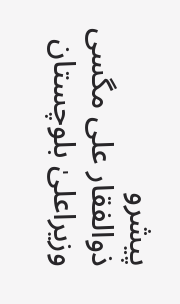پیشرو
ذوالفقار علی مگسی
وزیراعلیٰ بلوچستان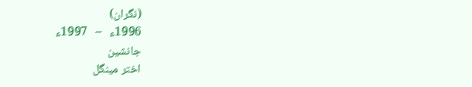(نگران)
1996ء   –   1997ء
جانشین
اختر مینگل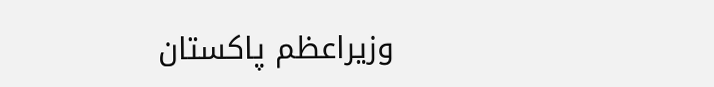وزیراعظم پاکستان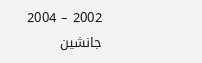2002 – 2004
جانشین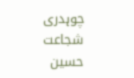چوہدری شجاعت حسین